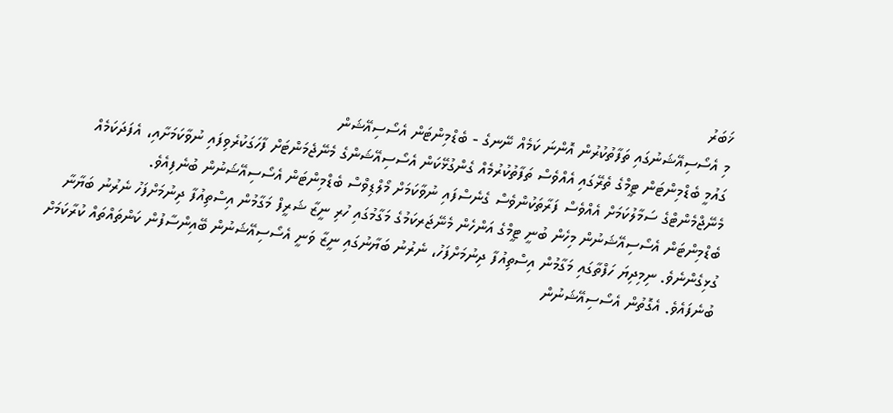ޚަބަރު
މި އެސޯސިއޭޝަނުގައި ތަފާތުކުރުން އޮންނަ ކަމެއް ނޭނގެ - ބެޑްމިންޓަން އެސޯސިއޭޝަން
ގައުމީ ބެޑްމިންޓަން ޓީމްގެ ތެރޭގައި އެއްވެސް ތަފާތުކުރުމެއް ގެންގުޅޭކަން އެސޯސިއޭޝަންގެ މެނޭޖެމަންޓަށް ފާހަގަކުރެވިފައި ނުވާކަމަށާއި، އެފަދަކަމެއް މެނޭޖްމެންޓްގެ ސަމާލުކަމަށް އެއްވެސް ފަރާތަކުންވެސް ގެނެސްފައި ނުވާކަމަށް މޯލްޑިވްސް ބެޑްމިންޓަން އެސޯސިއޭޝަނުން ބުނެފިއެވެ.
ބެޑްމިންޓަން އެސޯސިއޭޝަނުން މިހެން ބުނީ ޓީމްގެ އަންހެން މެނޭޖަރކަމުގެ މަގާމުގައި ހުރި ނީޒާ ޝަރީފް މަގާމުން އިސްތިއުފާ ދިނުމަށްފަހު ނެރުނު ބަޔާނާ ގުޅިގެންނެވެ. ނިމިދިޔަ ހަފްތާގައި މަގާމުން އިސްތިއުފާ ދިނުމަށްފަހު، ނެރުނު ބަޔާނުގައި ނީޒާ ވަނީ އެސޯސިއޭޝަނުން ބޭއިންސާފުން ކަންތައްތައް ކުރާކަމަށް ބުނެފައެވެ. އެގޮތުން އެސޯސިއޭޝަނުން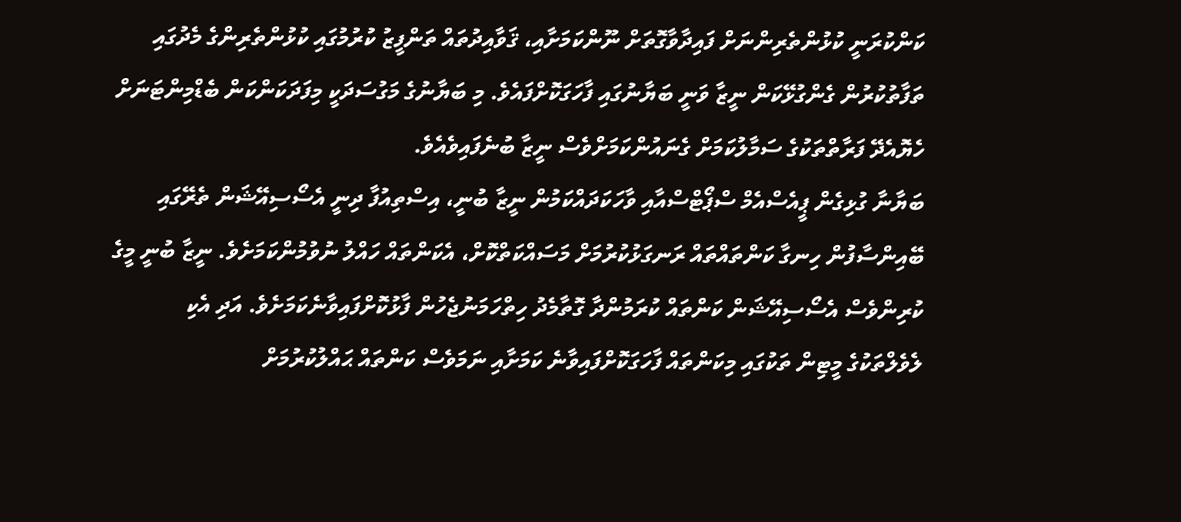ކަންކުރަނީ ކުޅުންތެރިންނަށް ފައިދާވާގޮތަށް ނޫންކަމަށާއި، ޤަވާއިދުތައް ތަންފީޒު ކުރުމުގައި ކުޅުންތެރިންގެ މެދުގައި ތަފާތުކުރުން ގެންގުޅޭކަން ނީޒާ ވަނީ ބަޔާނުގައި ފާހަގަކޮށްފައެވެ. މި ބަޔާނުގެ މަގުސަދަކީ މިފަދަކަންކަން ބެޑްމިންޓަނަށް ހެޔޮއެދޭ ފަރާތްތަކުގެ ސަމާލުކަމަށް ގެނައުންކަމަށްވެސް ނީޒާ ބުނެފައިވެއެވެ.
ބަޔާނާ ގުޅިގެން ޕީއެސްއެމް ސްޕޯޓްސްއާއި ވާހަކަދައްކަމުން ނީޒާ ބުނީ، އިސްތިއުފާ ދިނީ އެސޯސިއޭޝަން ތެރޭގައި ބޭއިންސާފުން ހިނގާ ކަންތައްތައް ރަނގަޅުކުރުމަށް މަސައްކަތްކޮށް، އެކަންތައް ހައްލު ނުވުމުންކަމަށެވެ. ނީޒާ ބުނީ މީގެ ކުރިންވެސް އެސޯސިއޭޝަން ކަންތައް ކުރަމުންދާ ގޮތާމެދު ހިތްހަމަނުޖެހުން ފާޅުކޮށްފައިވާނެކަމަށެވެ. އަދި އެކި ލެވެލްތަކުގެ މީޓިން ތަކުގައި މިކަންތައް ފާހަގަކޮށްފައިވާނެ ކަމަށާއި ނަމަވެސް ކަންތައް ޙައްލުކުރުމަށް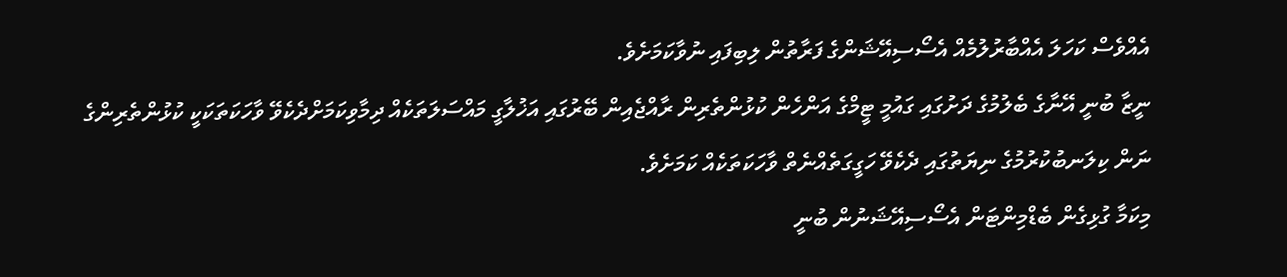އެއްވެސް ކަހަލަ އެއްބާރުލުމެއް އެސޯސިއޭޝަންގެ ފަރާތުން ލިބިފައި ނުވާކަމަށެވެ.
ނީޒާ ބުނީ އޭނާގެ ބެލުމުގެ ދަށުގައި ގައުމީ ޓީމްގެ އަންހެން ކުޅުންތެރިން ރާއްޖެއިން ބޭރުގައި އަޚުލާގީ މައްސަލަތަކެއް ދިމާވިކަމަށްދެކެވޭ ވާހަކަތަކަކީ ކުޅުންތެރިންގެ ނަން ކިލަނބުކުރުމުގެ ނިޔަތުގައި ދެކެވޭ ހަގީގަތެއްނެތް ވާހަކަތަކެއް ކަމަށެވެ.
މިކަމާ ގުޅިގެން ބެޑްމިންޓަން އެސޯސިއޭޝަނުން ބުނީ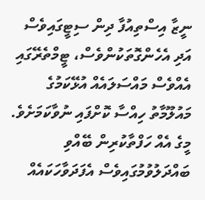ނީޒާ އިސްތިއުފާ ދިން ސިޓީގައިވެސް އަދި އެހެންގޮތަކުންވެސް، ޓީމްތެރޭގައި އެއްވެސް މައްސަލައެއް އުޅޭކަމުގެ މައުލޫމާތު ހިއްސާ ކޮށްފައި ނުވާކަމަށެވެ. މީގެ އެއް ހަފްތާކުރިން ބޭއްވި ބައްދަލުވުމުގައިވެސް އެފަދަވާހަކައެއް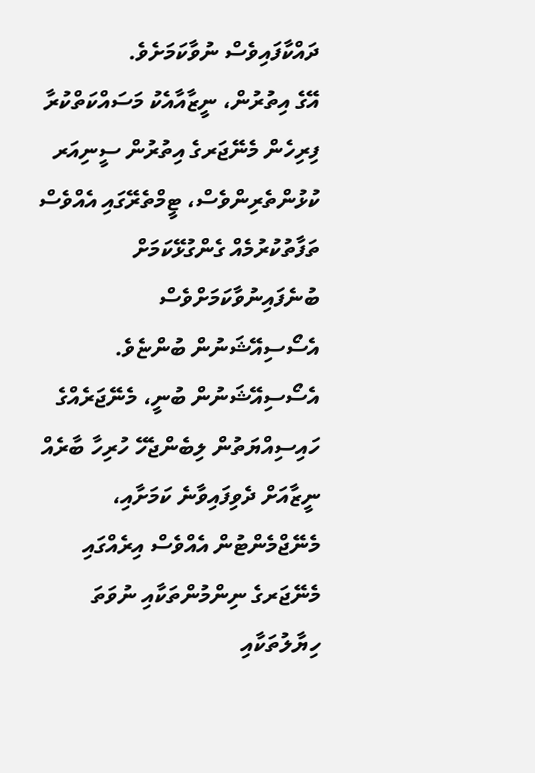ދައްކާފައިވެސް ނުވާކަމަށެވެ.
އޭގެ އިތުރުން، ނީޒާއާއެކު މަސައްކަތްކުރާ ފިރިހެން މެނޭޖަރގެ އިތުރުން ސީނިއަރ ކުޅުންތެރިންވެސް، ޓީމްތެރޭގައި އެއްވެސް ތަފާތުކުރުމެއް ގެންގުޅޭކަމަށް ބުނެފައިނުވާކަމަށްވެސް އެސޯސިއޭޝަނުން ބުންޏެވެ.
އެސޯސިއޭޝަނުން ބުނީ، މެނޭޖަރެއްގެ ހައިސިއްޔަތުން ލިބެންޖެހޭ ހުރިހާ ބާރެއް ނީޒާއަށް ދެވިފައިވާނެ ކަމަށާއި، މެނޭޖްމެންޓުން އެއްވެސް އިރެއްގައި މެނޭޖަރގެ ނިންމުންތަކާއި ނުވަތަ ހިޔާލުތަކާއި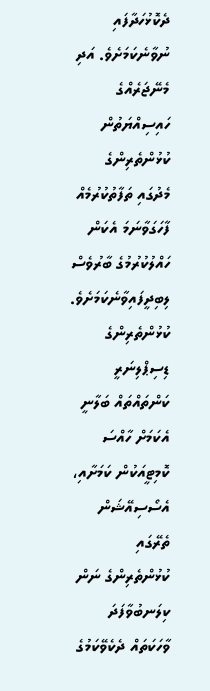ދެކޮޅުހަދާފައި ނުވާނެކަމަށެވެ. އަދި މެނޭޖަރެއްގެ ހައިސިއްޔަތުން ކުޅުންތެރިންގެ މެދުގައި ތަފާތުކުރުމެއް ފާހަގަވާނަމަ އެކަން ހައްލުކުރުމުގެ ބާރުވެސް ލިބިދީފައިވާނެކަމަށެވެ.
ކުޅުންތެރިންގެ ޑިސިޕްލިނަރީ ކަންތައްތައް ބަލާނީ އެކަމަށް ހާއްސަ ކޮމިޓީއަކުން ކަމަށާއި، އެސޯސިއޭޝަން ތެރޭގައި ކުޅުންތެރިންގެ ނަން ކިލަނބުވާފަދަ ވާހަކަތައް ދެކެވޭކަމުގެ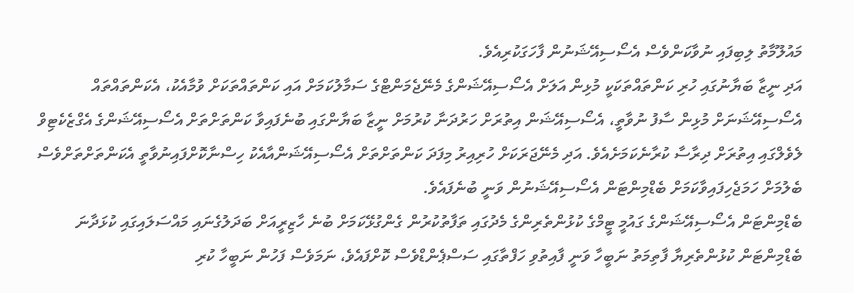މައުލޫމާތު ލިބިފައި ނުވާކަންވެސް އެސޯސިއޭޝަނުން ފާހަގަކުރިއެވެ.
އަދި ނީޒާ ބަޔާނުގައި ހުރި ކަންތައްތަކަކީ މުޅިން އަލަށް އެސޯސިއޭޝަންގެ މެނޭޖެމަންޓްގެ ސަމާލުކަމަށް އައި ކަންތައްތަކަށް ވުމާއެކު، އެކަންތައްތައް އެސޯސިއޭޝަނަށް މުޅިން ސާފު ނުވާތީ، އެސޯސިއޭޝަން އިތުރަށް ހަރުދަނާ ކުރުމަށް ނީޒާ ބަޔާންގައި ބުނެފައިވާ ކަންތަށްތަށް އެސޯސިއޭޝަންގެ އެގްޒެކެޓިވް ލެވެލްގައި އިތުރަށް ދިރާސާ ކުރާނެކަމަށެއެވެ. އަދި މެނޭޖަރަކަށް ހުރިއިރު މިފަދަ ކަންތަށްތަށް އެސޯސިއޭޝަންއާއެކު ހިސްނާކޮށްފައިނުވާތީ އެކަންތަށްތަށްވެސް ބެލުމަށް ހަމަޖެހިފައިވާކަމަށް ބެޑްމިންޓަން އެސޯސިއޭޝަނުން ވަނީ ބުނެފައެވެ.
ބެޑްމިންޓަން އެސޯސިއޭޝަންގެ ގައުމީ ޓީމްގެ ކުޅުންތެރިންގެ މެދުގައި ތަފާތުކުރުން ގެންގުޅޭކަމަށް ބުނެ ހާޒިރީއަށް ބަދަލުގެނައި މައްސަލައިގައި ކުޅަދާނަ ބެޑްމިންޓަން ކުޅުންތެރިޔާ ފާތިމަތު ނަބީހާ ވަނީ ފާއިތުވި ހަފްތާގައި ސަސްޕެންޑްވެސް ކޮށްފައެވެ، ނަމަވެސް ފަހުން ނަބީހާ ކުރި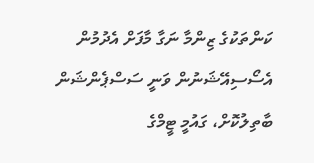ކަންތަކުގެ ޒިންމާ ނަގާ މާފަށް އެދުމުން އެސޯސިއޭޝަނުން ވަނީ ސަސްޕެންޝަން ބާތިލުކޮށް، ގައުމީ ޓީމްގެ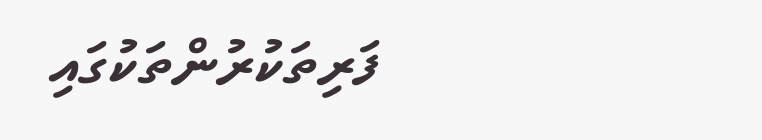ފަރިތަކުރުންތަކުގައި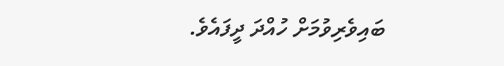ބައިވެރިވުމަށް ހުއްދަ ދީފައެވެ.